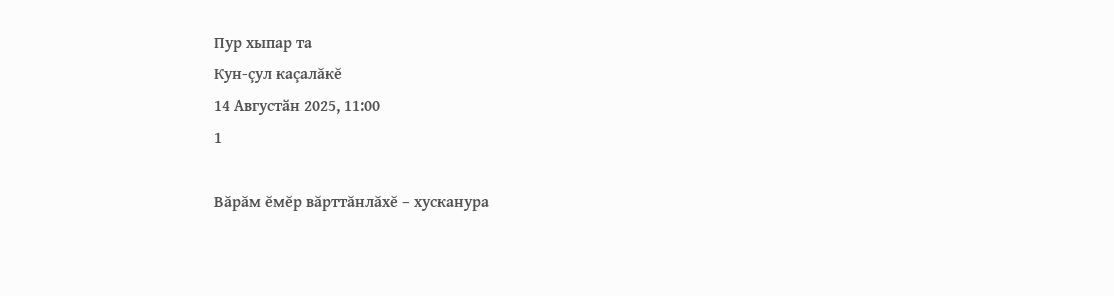Пур хыпар та
Кун-çул каçалăкĕ
14 Августӑн 2025, 11:00
1

Вăрăм ĕмĕр вăрттăнлăхĕ – хусканура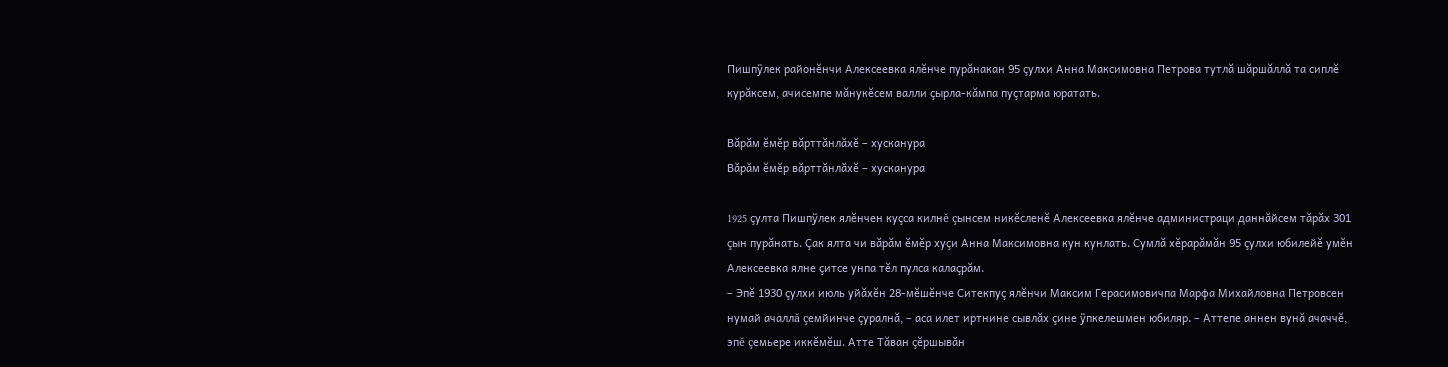Пишпÿлек районĕнчи Алексеевка ялĕнче пурăнакан 95 çулхи Анна Максимовна Петрова тутлă шăршăллă та сиплĕ курăксем, ачисемпе мăнукĕсем валли çырла-кăмпа пуçтарма юратать.

Вăрăм ĕмĕр вăрттăнлăхĕ – хусканура
Вăрăм ĕмĕр вăрттăнлăхĕ – хусканура

1925 çулта Пишпÿлек ялĕнчен куçса килнĕ çынсем никĕсленĕ Алексеевка ялĕнче администраци даннăйсем тăрăх 301 çын пурăнать. Çак ялта чи вăрăм ĕмĕр хуçи Анна Максимовна кун кунлать. Сумлă хĕрарăмăн 95 çулхи юбилейĕ умĕн Алексеевка ялне çитсе унпа тĕл пулса калаçрăм.
– Эпĕ 1930 çулхи июль уйăхĕн 28-мĕшĕнче Ситекпуç ялĕнчи Максим Герасимовичпа Марфа Михайловна Петровсен нумай ачаллă çемйинче çуралнă, – аса илет иртнине сывлăх çине ÿпкелешмен юбиляр. – Аттепе аннен вунă ачаччĕ, эпĕ çемьере иккĕмĕш. Атте Тăван çĕршывăн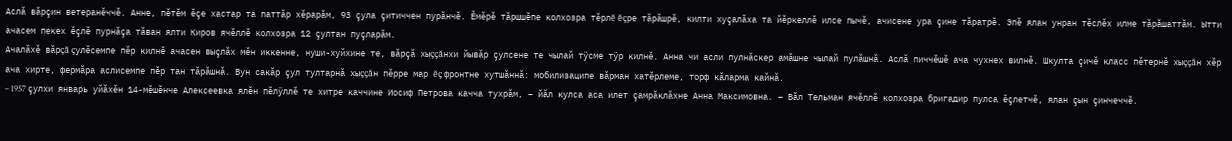Аслă вăрçин ветеранĕччĕ. Анне, пĕтĕм ĕçе хастар та паттăр хĕрарăм, 93 çула çитиччен пурăнчĕ. Ĕмĕрĕ тăршшĕпе колхозра тĕрлĕ ĕçре тăрăшрĕ, килти хуçалăха та йĕркеллĕ илсе пычĕ, ачисене ура çине тăратрĕ. Эпĕ ялан унран тĕслĕх илме тăрăшаттăм. Ытти ачасем пекех ĕçлĕ пурнăçа тăван ялти Киров ячĕллĕ колхозра 12 çултан пуçларăм.
Ачалăхĕ вăрçă çулĕсемпе пĕр килнĕ ачасен выçлăх мĕн иккенне, нуши-хуйхине те, вăрçă хыççăнхи йывăр çулсене те чылай тÿсме тÿр килнĕ. Анна чи асли пулнăскер амăшне чылай пулăшнă. Аслă пиччĕшĕ ача чухнех вилнĕ. Шкулта çичĕ класс пĕтернĕ хыççăн хĕр ача хирте, фермăра аслисемпе пĕр тан тăрăшнă. Вун сакăр çул тултарнă хыççăн пĕрре мар ĕç фронтне хутшăннă: мобилизаципе вăрман хатĕрлеме, торф кăларма кайнă.
– 1957 çулхи январь уйăхĕн 14-мĕшĕнче Алексеевка ялĕн пĕлÿллĕ те хитре каччине Иосиф Петрова качча тухрăм, – йăл кулса аса илет çамрăклăхне Анна Максимовна. – Вăл Тельман ячĕллĕ колхозра бригадир пулса ĕçлетчĕ, ялан çын çинчеччĕ.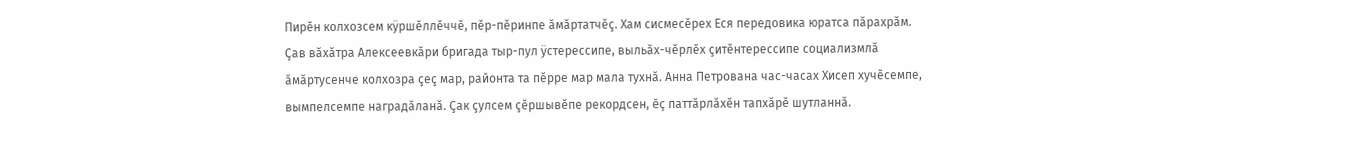Пирĕн колхозсем кÿршĕллĕччĕ, пĕр-пĕринпе ăмăртатчĕç. Хам сисмесĕрех Еся передовика юратса пăрахрăм.
Çав вăхăтра Алексеевкăри бригада тыр-пул ÿстерессипе, выльăх-чĕрлĕх çитĕнтерессипе социализмлă ăмăртусенче колхозра çеç мар, районта та пĕрре мар мала тухнă. Анна Петрована час-часах Хисеп хучĕсемпе, вымпелсемпе наградăланă. Çак çулсем çĕршывĕпе рекордсен, ĕç паттăрлăхĕн тапхăрĕ шутланнă.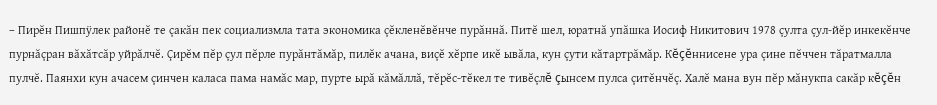– Пирĕн Пишпÿлек районĕ те çакăн пек социализмла тата экономика çĕкленĕвĕнче пурăннă. Питĕ шел, юратнă упăшка Иосиф Никитович 1978 çулта çул-йĕр инкекĕнче пурнăçран вăхăтсăр уйрăлчĕ. Çирĕм пĕр çул пĕрле пурăнтăмăр, пилĕк ачана, виçĕ хĕрпе икĕ ывăла, кун çути кăтартрăмăр. Кĕçĕннисене ура çине пĕччен тăратмалла пулчĕ. Паянхи кун ачасем çинчен каласа пама намăс мар, пурте ырă кăмăллă, тĕрĕс-тĕкел те тивĕçлĕ çынсем пулса çитĕнчĕç. Халĕ мана вун пĕр мăнукпа сакăр кĕçĕн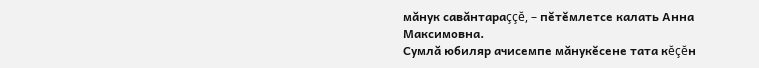мăнук савăнтараççĕ, – пĕтĕмлетсе калать Анна Максимовна.
Сумлă юбиляр ачисемпе мăнукĕсене тата кĕçĕн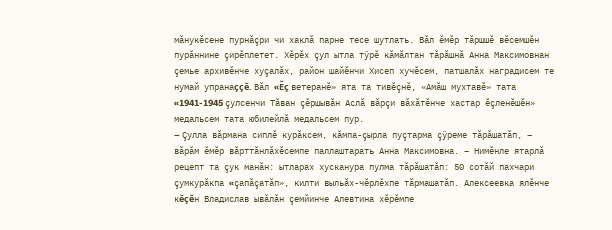мăнукĕсене пурнăçри чи хаклă парне тесе шутлать. Вăл ĕмĕр тăршшĕ вĕсемшĕн пурăннине çирĕплетет. Хĕрĕх çул ытла тÿрĕ кăмăлтан тăрăшнă Анна Максимовнан çемье архивĕнче хуçалăх, район шайĕнчи Хисеп хучĕсем, патшалăх наградисем те нумай упранаççĕ. Вăл «Ĕç ветеранĕ» ята та тивĕçнĕ, «Амăш мухтавĕ» тата «1941-1945 çулсенчи Тăван çĕршывăн Аслă вăрçи вăхăтĕнче хастар ĕçленĕшĕн» медальсем тата юбилейлă медальсем пур.
– Çулла вăрмана сиплĕ курăксем, кăмпа-çырла пуçтарма çÿреме тăрăшатăп, – вăрăм ĕмĕр вăрттăнлăхĕсемпе паллаштарать Анна Максимовна. – Нимĕнле ятарлă рецепт та çук манăн: ытларах хусканура пулма тăрăшатăп: 50 сотăй пахчари çумкурăкпа «çапăçатăп», килти выльăх-чĕрлĕхпе тăрмашатăп. Алексеевка ялĕнче кĕçĕн Владислав ывăлăн çемйинче Алевтина хĕрĕмпе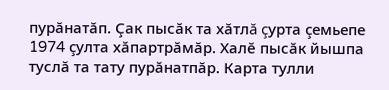пурăнатăп. Çак пысăк та хăтлă çурта çемьепе 1974 çулта хăпартрăмăр. Халĕ пысăк йышпа туслă та тату пурăнатпăр. Карта тулли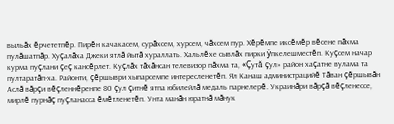выльăх ĕрчететпĕр. Пирĕн качакасем, сурăхсем, хурсем, чăхсем пур. Хĕрĕмпе иксĕмĕр вĕсене пăхма пулăшатпăр. Хуçалăха Джеки ятлă йытă хураллать. Хальлĕхе сывлăх пирки ÿпкелешместĕп. Куçсем начар курма пуçлани çеç кансĕрлет. Куçлăх тăхăнсан телевизор пăхма та, «Çутă çул» район хаçатне вулама та пултаратăп-ха. Районти, çĕршыври хыпарсемпе интересленетĕп. Ял Канаш администрацийĕ Тăван çĕршывăн Аслă вăрçи вĕçленнĕренпе 80 çул çитнĕ ятпа юбилейлă медаль парнелерĕ. Украинăри вăрçă вĕçленессе, мирлĕ пурнăç пуçланасса ĕмĕтленетĕп. Унта манăн юратнă мăнук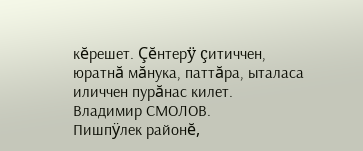кĕрешет. Çĕнтерÿ çитиччен, юратнă мăнука, паттăра, ыталаса иличчен пурăнас килет.
Владимир СМОЛОВ.
Пишпÿлек районĕ,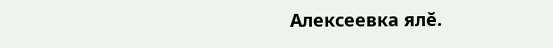Алексеевка ялĕ.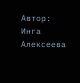Автор: Инга Алексеева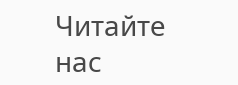Читайте нас